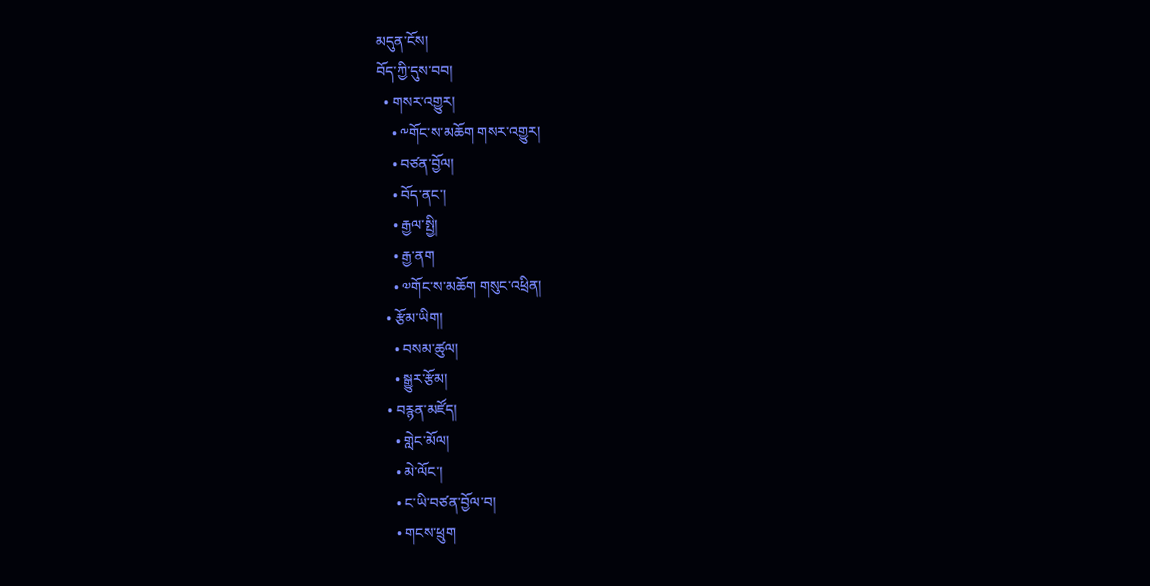མདུན་ངོས།
བོད་ཀྱི་དུས་བབ།
  • གསར་འགྱུར།
    • ༸གོང་ས་མཆོག གསར་འགྱུར།
    • བཙན་བྱོལ།
    • བོད་ནང་།
    • རྒྱལ་སྤྱི།
    • རྒྱ་ནག
    • ༧གོང་ས་མཆོག གསུང་འཕྲིན།
  • རྩོམ་ཡིག།
    • བསམ་ཚུལ།
    • སྒྱུར་རྩོམ།
  • བརྙན་མཛོད།
    • གླེང་མོལ།
    • མེ་ལོང་།
    • ང་ཡི་བཙན་བྱོལ་བ།
    • གངས་ཕྲུག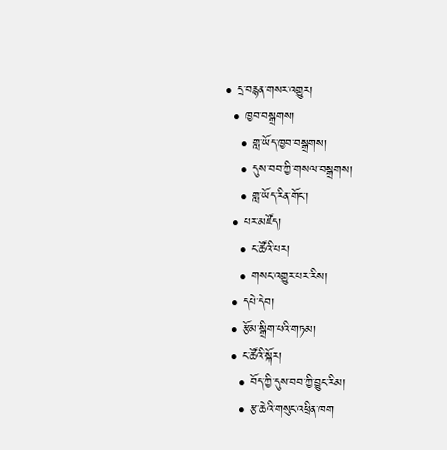• དྲ་བརྙན་གསར་འགྱུར།
  • ཁྱབ་བསྒྲགས།
    • གླ་ཡོད་ཁྱབ་བསྒྲགས།
    • དུས་བབ་ཀྱི་གསལ་བསྒྲགས།
    • གླ་ཡོད་རིན་གོང་།
  • པར་མཛོད།
    • ང་ཚོའི་པར།
    • གསང་འགྱུར་པར་རིས།
  • དཔེ་དེབ།
  • རྩོམ་སྒྲིག་པའི་གཏམ།
  • ང་ཚོའི་སྐོར།
    • བོད་ཀྱི་དུས་བབ་ཀྱི་བྱུང་རིམ།
    • རྩ་ཆེའི་གསུང་འཕྲིན་ཁག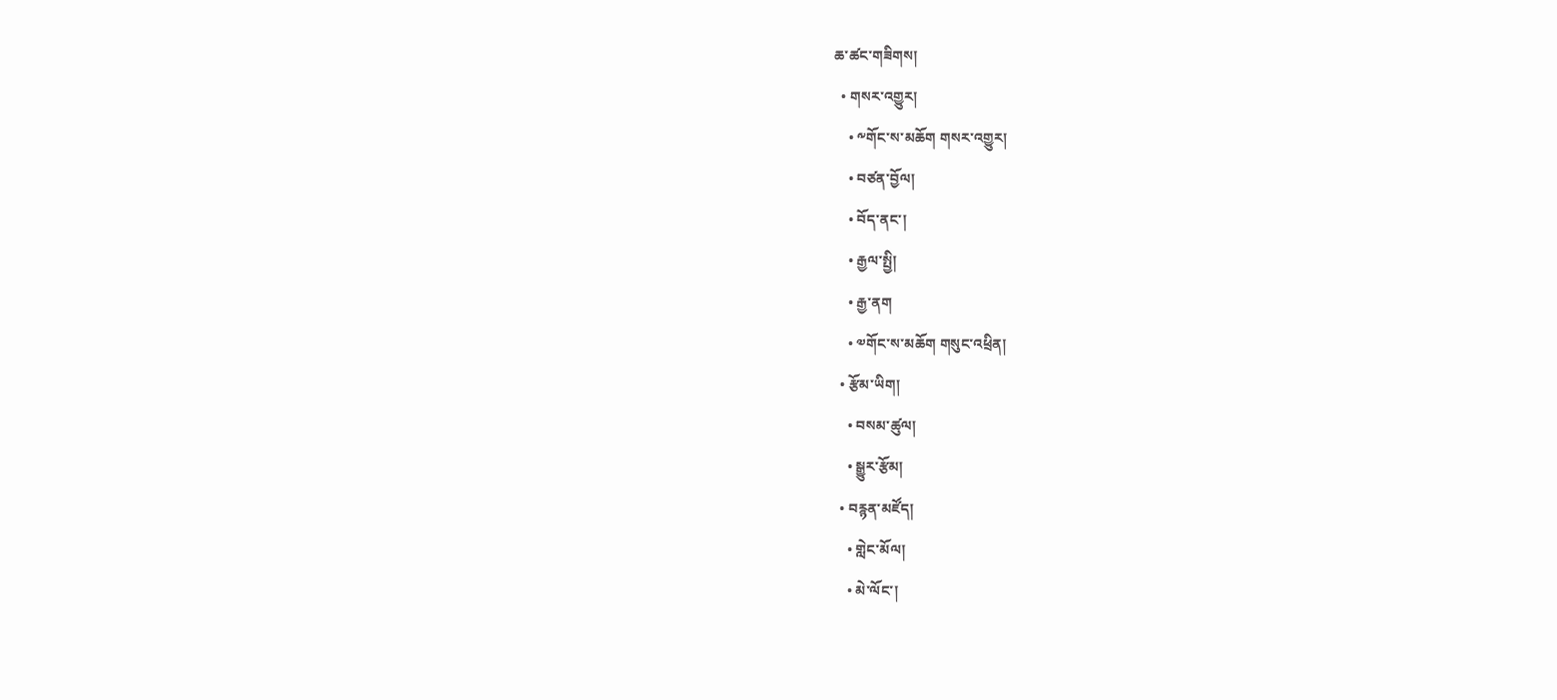ཆ་ཚང་གཟིགས།
  • གསར་འགྱུར།
    • ༸གོང་ས་མཆོག གསར་འགྱུར།
    • བཙན་བྱོལ།
    • བོད་ནང་།
    • རྒྱལ་སྤྱི།
    • རྒྱ་ནག
    • ༧གོང་ས་མཆོག གསུང་འཕྲིན།
  • རྩོམ་ཡིག།
    • བསམ་ཚུལ།
    • སྒྱུར་རྩོམ།
  • བརྙན་མཛོད།
    • གླེང་མོལ།
    • མེ་ལོང་།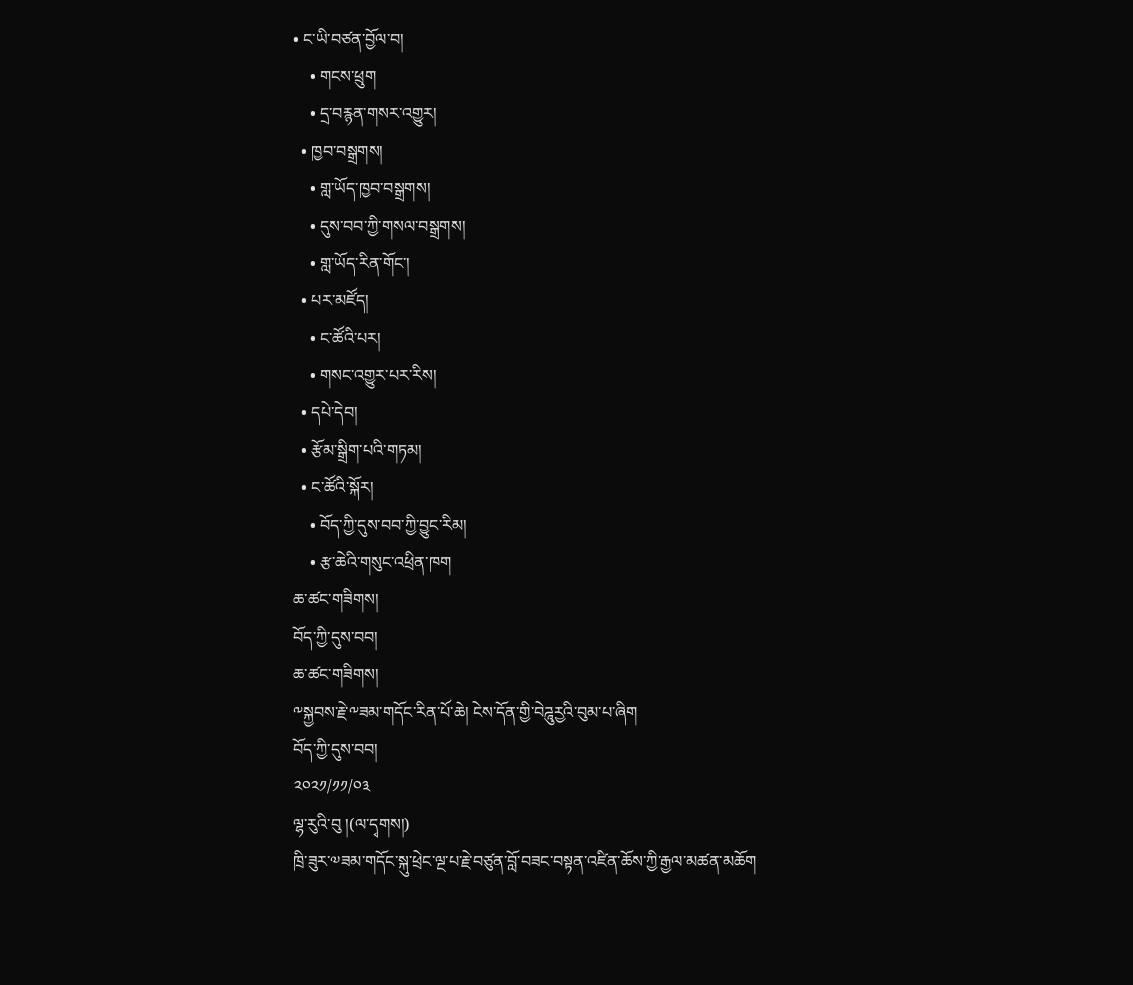• ང་ཡི་བཙན་བྱོལ་བ།
    • གངས་ཕྲུག
    • དྲ་བརྙན་གསར་འགྱུར།
  • ཁྱབ་བསྒྲགས།
    • གླ་ཡོད་ཁྱབ་བསྒྲགས།
    • དུས་བབ་ཀྱི་གསལ་བསྒྲགས།
    • གླ་ཡོད་རིན་གོང་།
  • པར་མཛོད།
    • ང་ཚོའི་པར།
    • གསང་འགྱུར་པར་རིས།
  • དཔེ་དེབ།
  • རྩོམ་སྒྲིག་པའི་གཏམ།
  • ང་ཚོའི་སྐོར།
    • བོད་ཀྱི་དུས་བབ་ཀྱི་བྱུང་རིམ།
    • རྩ་ཆེའི་གསུང་འཕྲིན་ཁག
ཆ་ཚང་གཟིགས།
བོད་ཀྱི་དུས་བབ།
ཆ་ཚང་གཟིགས།
༸སྐྱབས་རྗེ་༸ཟམ་གདོང་རིན་པོ་ཆེ། ངེས་དོན་གྱི་བེཌཱུརྱའི་བུམ་པ་ཞིག
བོད་ཀྱི་དུས་བབ།
༢༠༢༡/༡༡/༠༣
ལྷ་རུའི་བུ །(ལ་དྭགས།)
ཁྲི་ཟུར་༧ཟམ་གདོང་སྐུ་ཕྲེང་ལྔ་པ་རྗེ་བཙུན་བློ་བཟང་བསྟན་འཛིན་ཆོས་ཀྱི་རྒྱལ་མཚན་མཆོག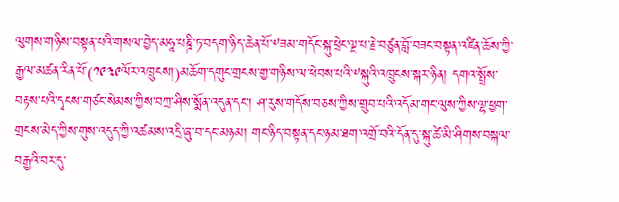ལུགས་གཉིས་བསྟན་པའི་གསལ་བྱེད་མཧཱ་པཎྜི་ཏ་བདག་ཉིད་ཆེན་པོ་༸ཟམ་གདོང་སྐུ་ཕྲེང་ལྔ་པ་རྗེ་བཙུན་བློ་བཟང་བསྟན་འཛིན་ཆོས་ཀྱི་རྒྱལ་མཚན་རིན་པོ་(༡༩༣༩ལོར་འཁྲུངས།)མཆོག་དགུང་གྲངས་གྱ་གཉིས་ལ་ཕེབས་པའི་༸སྐུའི་འཁྲུངས་སྐར་ཉིན། དགའ་སྤྲོས་བརྟས་པའི་དྭངས་གཙང་སེམས་ཀྱིས་བཀྲ་ཤིས་སྨོན་འདུན་དང་། ཤ་རུས་གདོས་བཅས་ཀྱིས་གྲུབ་པའི་འདོམ་གང་ལུས་ཀྱིས་ལྷ་ཕྱག་གྲངས་མེད་ཀྱིས་གུས་འདུད་ཀྱི་འཚམས་འདྲི་ཞུ་བ་དང་མཉམ། གང་ཉིད་བསྟན་དང་ཉམ་ཐག་འགྲོ་བའི་དོན་དུ་སྐུ་ཚེ་མི་ཤིགས་བསྐལ་བརྒྱའི་བར་དུ་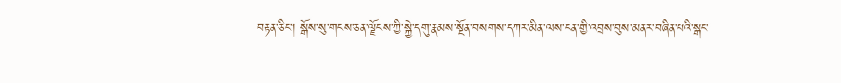བརྟན་ཅིང་། སྒོས་སུ་གངས་ཅན་ལྗོངས་ཀྱི་སྐྱེ་དགུ་རྣམས་སྔོན་བསགས་དཀར་མིན་ལས་ངན་གྱི་འབྲས་བུས་མནར་བཞིན་པའི་སྒང་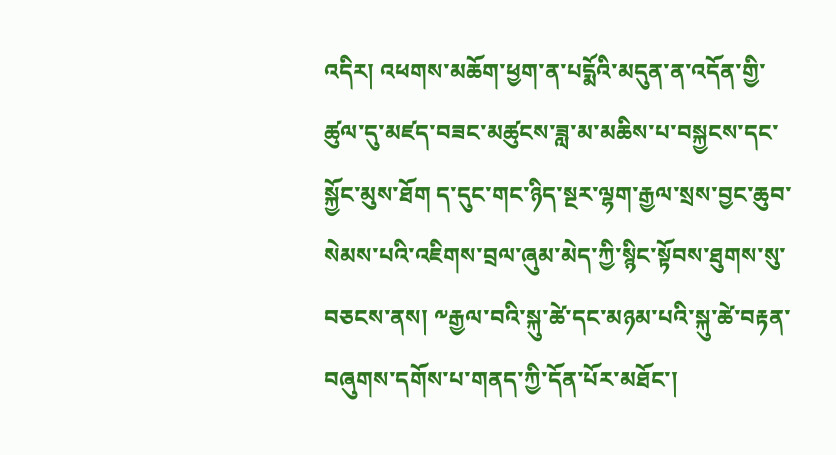འདིར། འཕགས་མཆོག་ཕྱག་ན་པདྨོའི་མདུན་ན་འདོན་གྱི་ཚུལ་དུ་མཛད་བཟང་མཚུངས་ཟླ་མ་མཆིས་པ་བསྐྱངས་དང་སྐྱོང་མུས་ཐོག ད་དུང་གང་ཉིད་སྔར་ལྷག་རྒྱལ་སྲས་བྱང་ཆུབ་སེམས་པའི་འཇིགས་བྲལ་ཞུམ་མེད་ཀྱི་སྙིང་སྟོབས་ཐུགས་སུ་བཅངས་ནས། ༸རྒྱལ་བའི་སྐུ་ཚེ་དང་མཉམ་པའི་སྐུ་ཚེ་བརྟན་བཞུགས་དགོས་པ་གནད་ཀྱི་དོན་པོར་མཐོང་།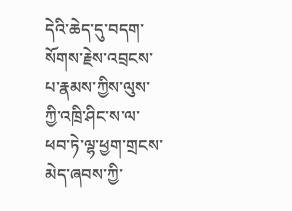དེའི་ཆེད་དུ་བདག་སོགས་རྗེས་འབྲངས་པ་རྣམས་ཀྱིས་ལུས་ཀྱི་འཁྲི་ཤིང་ས་ལ་ཕབ་ཏེ་ལྷ་ཕྱག་གྲངས་མེད་ཞབས་ཀྱི་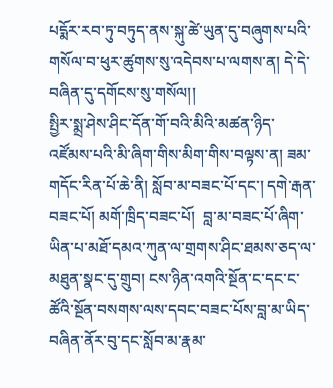པདྨོར་རབ་ཏུ་བཏུད་ནས་སྐུ་ཚེ་ཡུན་དུ་བཞུགས་པའི་གསོལ་བ་ཕུར་ཚུགས་སུ་འདེབས་པ་ལགས་ན། དེ་དེ་བཞིན་དུ་དགོངས་སུ་གསོལ།།
སྤྱིར་སྨྲ་ཤེས་ཤིང་དོན་གོ་བའི་མིའི་མཚན་ཉིད་འཛོམས་པའི་མི་ཞིག་གིས་མིག་གིས་བལྟས་ན། ཟམ་གདོང་རིན་པོ་ཆེ་ནི། སློབ་མ་བཟང་པོ་དང་། དགེ་རྒན་བཟང་པོ། མགོ་ཁྲིད་བཟང་པོ།  བླ་མ་བཟང་པོ་ཞིག་ཡིན་པ་མཐོ་དམའ་ཀུན་ལ་གྲགས་ཤིང་ཐམས་ཅད་ལ་མཐུན་སྣང་དུ་གྲུབ། ངས་ཉིན་འགའི་སྔོན་ང་དང་ང་ཚོའི་སྔོན་བསགས་ལས་དབང་བཟང་པོས་བླ་མ་ཡིད་བཞིན་ནོར་བུ་དང་སློབ་མ་རྣམ་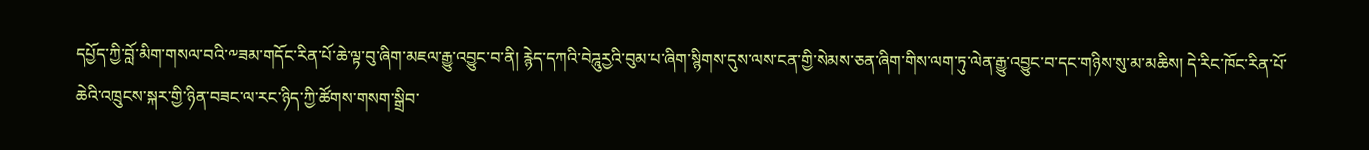དཔྱོད་ཀྱི་བློ་མིག་གསལ་བའི་༸ཟམ་གདོང་རིན་པོ་ཆེ་ལྟ་བུ་ཞིག་མཇལ་རྒྱུ་འབྱུང་བ་ནི། རྙེད་དཀའི་བེཌཱུརྱའི་བུམ་པ་ཞིག་སྙིགས་དུས་ལས་ངན་གྱི་སེམས་ཅན་ཞིག་གིས་ལག་ཏུ་ལེན་རྒྱུ་འབྱུང་བ་དང་གཉིས་སུ་མ་མཆིས། དེ་རིང་ཁོང་རིན་པོ་ཆེའི་འཁྲུངས་སྐར་གྱི་ཉིན་བཟང་ལ་རང་ཉིད་ཀྱི་ཚོགས་གསག་སྒྲིབ་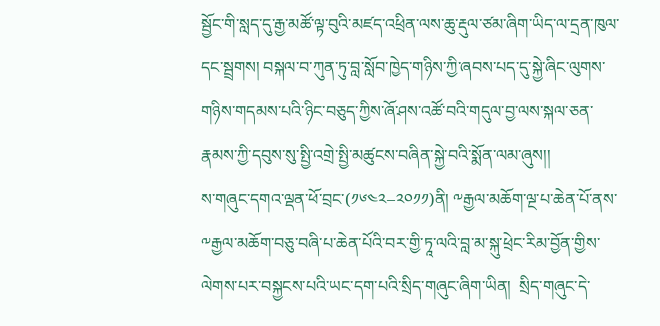སྦྱོང་གི་སླད་དུ་རྒྱ་མཚོ་ལྟ་བུའི་མཛད་འཕྲིན་ལས་ཆུ་རྡུལ་ཙམ་ཞིག་ཡིད་ལ་དྲན་ཁུལ་དང་སྦྲགས། བསྐལ་བ་ཀུན་ཏུ་བླ་སློབ་ཁྱེད་གཉིས་ཀྱི་ཞབས་པད་དུ་སྐྱེ་ཞིང་ལུགས་གཉིས་གདམས་པའི་ཉིང་བཅུད་ཀྱིས་ཞོ་ཤས་འཚོ་བའི་གདུལ་བྱ་ལས་སྐལ་ཅན་རྣམས་ཀྱི་དབུས་སུ་སྤྱི་འགྲེ་སྤྱི་མཚུངས་བཞིན་སྐྱེ་བའི་སྨོན་ལམ་ཞུས།།
ས་གཞུང་དགའ་ལྡན་ཕོ་བྲང་(༡༦༤༢–༢༠༡༡)ནི། ༸རྒྱལ་མཆོག་ལྔ་པ་ཆེན་པོ་ནས་༸རྒྱལ་མཆོག་བཅུ་བཞི་པ་ཆེན་པོའི་བར་གྱི་ཏཱ་ལའི་བླ་མ་སྐུ་ཕྲེང་རིམ་བྱོན་གྱིས་ལེགས་པར་བསྐྱངས་པའི་ཡང་དག་པའི་སྲིད་གཞུང་ཞིག་ཡིན།  སྲིད་གཞུང་དེ་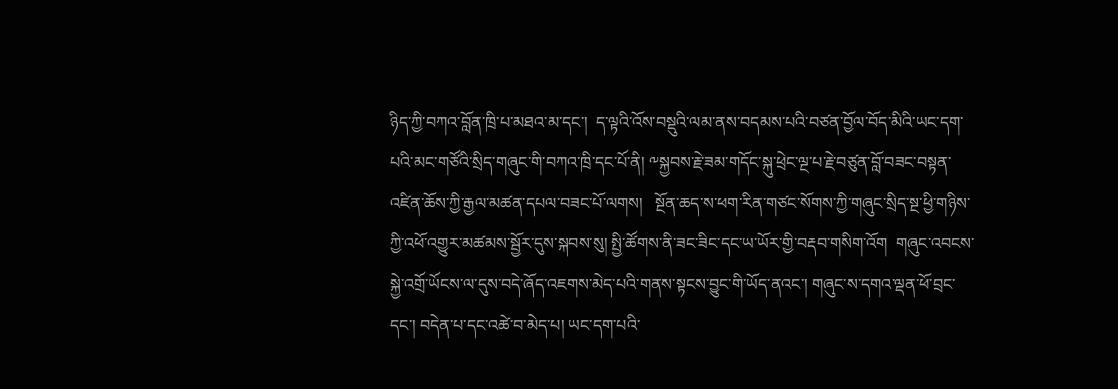ཉིད་ཀྱི་བཀའ་བློན་ཁྲི་པ་མཐའ་མ་དང་།  ད་ལྟའི་འོས་བསྡུའི་ལམ་ནས་བདམས་པའི་བཙན་བྱོལ་བོད་མིའི་ཡང་དག་པའི་མང་གཙོའི་སྲིད་གཞུང་གི་བཀའ་ཁྲི་དང་པོ་ནི། ༸སྐྱབས་རྗེ་ཟམ་གདོང་སྐུ་ཕྲེང་ལྔ་པ་རྗེ་བཙུན་བློ་བཟང་བསྟན་འཛིན་ཆོས་ཀྱི་རྒྱལ་མཚན་དཔལ་བཟང་པོ་ལགས།   སྔོན་ཆད་ས་ཕག་རིན་གཙང་སོགས་ཀྱི་གཞུང་སྲིད་སྔ་ཕྱི་གཉིས་ཀྱི་འཕོ་འགྱུར་མཚམས་སྦྱོར་དུས་སྐབས་སུ། སྤྱི་ཚོགས་ནི་ཟང་ཟིང་དང་ཡ་ཡོར་གྱི་བརྡབ་གསིག་འོག  གཞུང་འབངས་སྐྱེ་འགྲོ་ཡོངས་ལ་དུས་བདེ་ཞོད་འཇགས་མེད་པའི་གནས་སྟངས་བྱུང་གི་ཡོད་ནའང་། གཞུང་ས་དགའ་ལྡན་ཕོ་བྲང་དང་། བདེན་པ་དང་འཚེ་བ་མེད་པ། ཡང་དག་པའི་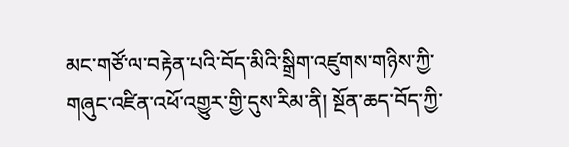མང་གཙོ་ལ་བརྟེན་པའི་བོད་མིའི་སྒྲིག་འཛུགས་གཉིས་ཀྱི་གཞུང་འཛིན་འཕོ་འགྱུར་གྱི་དུས་རིམ་ནི། སྔོན་ཆད་བོད་ཀྱི་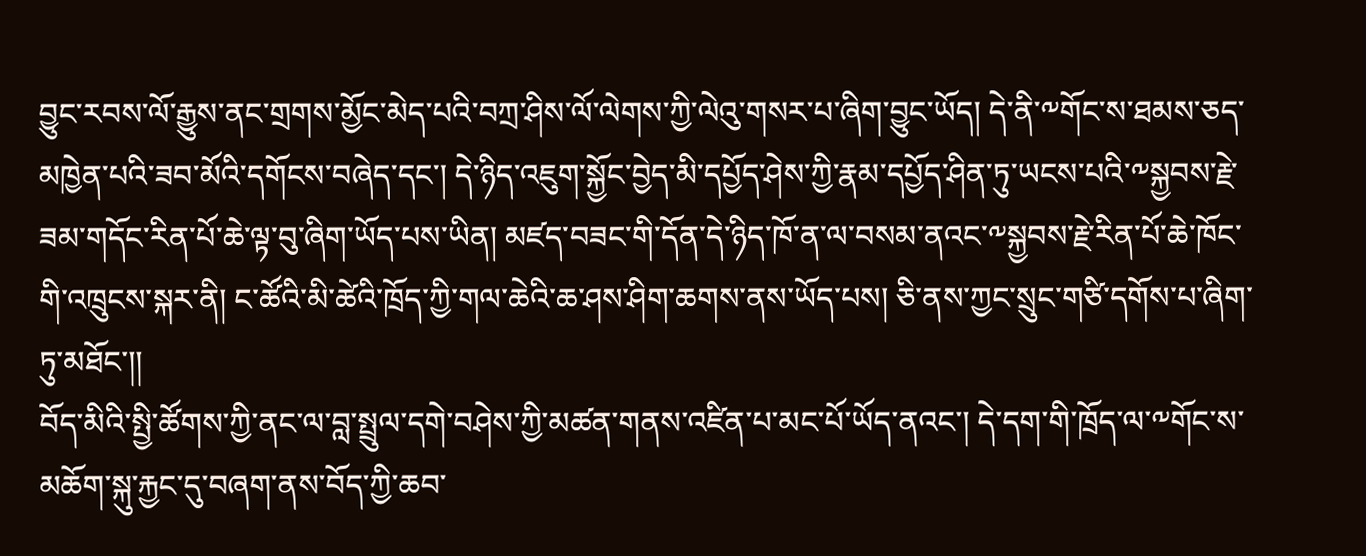བྱུང་རབས་ལོ་རྒྱུས་ནང་གྲགས་མྱོང་མེད་པའི་བཀྲ་ཤིས་ལོ་ལེགས་ཀྱི་ལེའུ་གསར་པ་ཞིག་བྱུང་ཡོད། དེ་ནི་༸གོང་ས་ཐམས་ཅད་མཁྱེན་པའི་ཟབ་མོའི་དགོངས་བཞེད་དང་། དེ་ཉིད་འཇུག་སྐྱོང་བྱེད་མི་དཔྱོད་ཤེས་ཀྱི་རྣམ་དཔྱོད་ཤིན་ཏུ་ཡངས་པའི་༸སྐྱབས་རྗེ་ཟམ་གདོང་རིན་པོ་ཆེ་ལྟ་བུ་ཞིག་ཡོད་པས་ཡིན། མཛད་བཟང་གི་དོན་དེ་ཉིད་ཁོ་ན་ལ་བསམ་ནའང་༸སྐྱབས་རྗེ་རིན་པོ་ཆེ་ཁོང་གི་འཁྲུངས་སྐར་ནི། ང་ཚོའི་མི་ཚེའི་ཁྲོད་ཀྱི་གལ་ཆེའི་ཆ་ཤས་ཤིག་ཆགས་ནས་ཡོད་པས། ཅི་ནས་ཀྱང་སྲུང་གཙི་དགོས་པ་ཞིག་ཏུ་མཐོང་།།
བོད་མིའི་སྤྱི་ཚོགས་ཀྱི་ནང་ལ་བླ་སྤྲུལ་དགེ་བཤེས་ཀྱི་མཚན་གནས་འཛིན་པ་མང་པོ་ཡོད་ནའང་། དེ་དག་གི་ཁྲོད་ལ་༸གོང་ས་མཆོག་སྐུ་རྐྱང་དུ་བཞག་ནས་བོད་ཀྱི་ཆབ་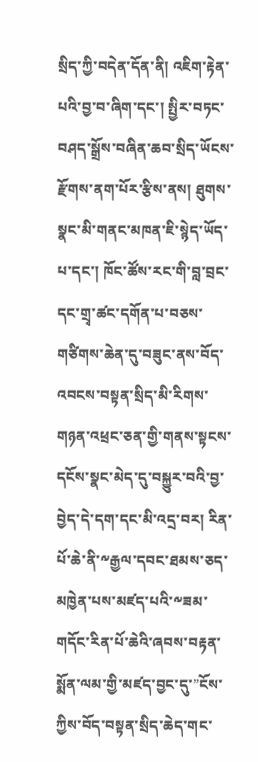སྲིད་ཀྱི་བདེན་དོན་ནི། འཇིག་རྟེན་པའི་བྱ་བ་ཞིག་དང་། སྤྱིར་བཏང་བཤད་སྒྲོས་བཞིན་ཆབ་སྲིད་ཡོངས་རྫོགས་ནག་པོར་རྩིས་ནས། ཐུགས་སྣང་མི་གནང་མཁན་ཇི་སྙེད་ཡོད་པ་དང་། ཁོང་ཚོས་རང་གི་བླ་བྲང་དང་གྲྭ་ཚང་དགོན་པ་བཅས་གཙིགས་ཆེན་དུ་བཟུང་ནས་བོད་འབངས་བསྟན་སྲིད་མི་རིགས་གཉན་འཕྲང་ཅན་གྱི་གནས་སྟངས་དངོས་སྣང་མེད་དུ་བསྐྱུར་བའི་བྱ་བྱེད་དེ་དག་དང་མི་འདྲ་བར། རིན་པོ་ཆེ་ནི་༸རྒྱལ་དབང་ཐམས་ཅད་མཁྱེན་པས་མཛད་པའི་༸ཟམ་གདོང་རིན་པོ་ཆེའི་ཞབས་བརྟན་སྨོན་ལམ་གྱི་མཛད་བྱང་དུ་”ངོས་ཀྱིས་བོད་བསྟན་སྲིད་ཆེད་གང་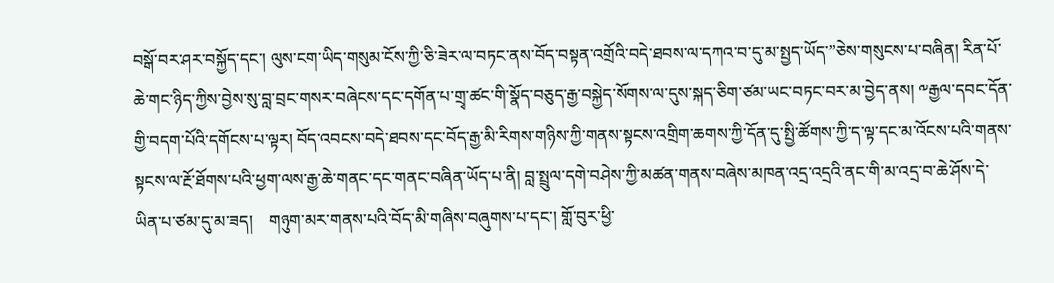བསྒོ་བར་ཤར་བསྐྱོད་དང་། ལུས་ངག་ཡིད་གསུམ་ངོས་ཀྱི་ཅི་ཟེར་ལ་བཏང་ནས་བོད་བསྟན་འགྲོའི་བདེ་ཐབས་ལ་དཀའ་བ་དུ་མ་སྤྱད་ཡོད་”ཅེས་གསུངས་པ་བཞིན། རིན་པོ་ཆེ་གང་ཉིད་ཀྱིས་བྱེས་སུ་བླ་བྲང་གསར་བཞེངས་དང་དགོན་པ་གྲྭ་ཚང་གི་སྣོད་བཅུད་རྒྱ་བསྐྱེད་སོགས་ལ་དུས་སྐད་ཅིག་ཙམ་ཡང་བཏང་བར་མ་བྱེད་ནས། ༸རྒྱལ་དབང་དོན་གྱི་བདག་པོའི་དགོངས་པ་ལྟར། བོད་འབངས་བདེ་ཐབས་དང་བོད་རྒྱ་མི་རིགས་གཉིས་ཀྱི་གནས་སྟངས་འགྲིག་ཆགས་ཀྱི་དོན་དུ་སྤྱི་ཚོགས་ཀྱི་ད་ལྟ་དང་མ་འོངས་པའི་གནས་སྟངས་ལ་རྔོ་ཐོགས་པའི་ཕྱག་ལས་རྒྱ་ཆེ་གནང་དང་གནང་བཞིན་ཡོད་པ་ནི། བླ་སྤྲུལ་དགེ་བཤེས་ཀྱི་མཚན་གནས་བཞེས་མཁན་འདྲ་འདྲའི་ནང་གི་མ་འདྲ་བ་ཆེ་ཤོས་དེ་ཡིན་པ་ཙམ་དུ་མ་ཟད།    གཉུག་མར་གནས་པའི་བོད་མི་གཞིས་བཞུགས་པ་དང་། གློ་བུར་ཕྱི་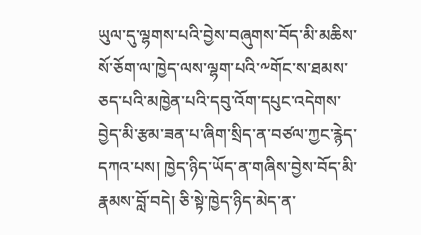ཡུལ་དུ་ལྷགས་པའི་བྱེས་བཞུགས་བོད་མི་མཆིས་སོ་ཅོག་ལ་ཁྱེད་ལས་ལྷག་པའི་༸གོང་ས་ཐམས་ཅད་པའི་མཁྱེན་པའི་དབུ་འོག་དཔུང་འདེགས་བྱེད་མི་རྩམ་ཟན་པ་ཞིག་སྲིད་ན་བཙལ་ཀྱང་རྙེད་དཀའ་པས། ཁྱེད་ཉིད་ཡོད་ན་གཞིས་བྱེས་བོད་མི་རྣམས་བློ་བདེ། ཅི་སྟེ་ཁྱེད་ཉིད་མེད་ན་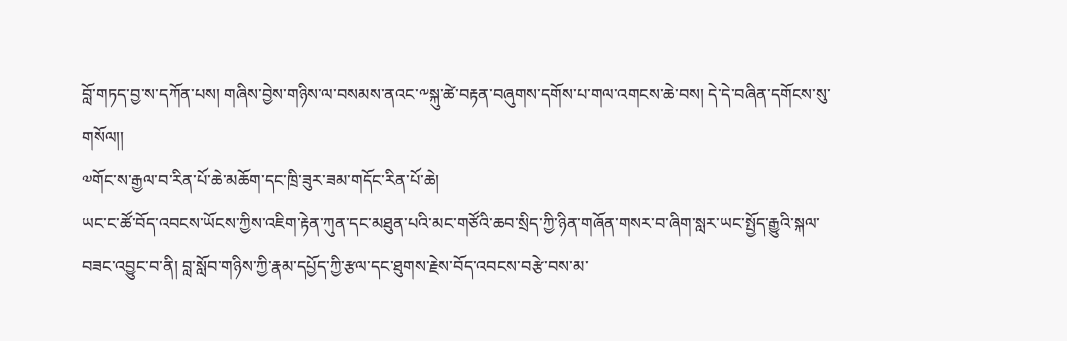བློ་གཏད་བྱ་ས་དཀོན་པས། གཞིས་བྱེས་གཉིས་ལ་བསམས་ནའང་༸སྐུ་ཚེ་བརྟན་བཞུགས་དགོས་པ་གལ་འགངས་ཆེ་བས། དེ་དེ་བཞིན་དགོངས་སུ་གསོལ།།
༧གོང་ས་རྒྱལ་བ་རིན་པོ་ཆེ་མཆོག་དང་ཁྲི་ཟུར་ཟམ་གདོང་རིན་པོ་ཆེ།
ཡང་ང་ཚོ་བོད་འབངས་ཡོངས་ཀྱིས་འཇིག་རྟེན་ཀུན་དང་མཐུན་པའི་མང་གཙོའི་ཆབ་སྲིད་ཀྱི་ཉིན་གཞོན་གསར་བ་ཞིག་སླར་ཡང་སྤྱོད་རྒྱུའི་སྐལ་བཟང་འབྱུང་བ་ནི། བླ་སློབ་གཉིས་ཀྱི་རྣམ་དཔྱོད་ཀྱི་རྩལ་དང་ཐུགས་རྗེས་བོད་འབངས་བརྩེ་བས་མ་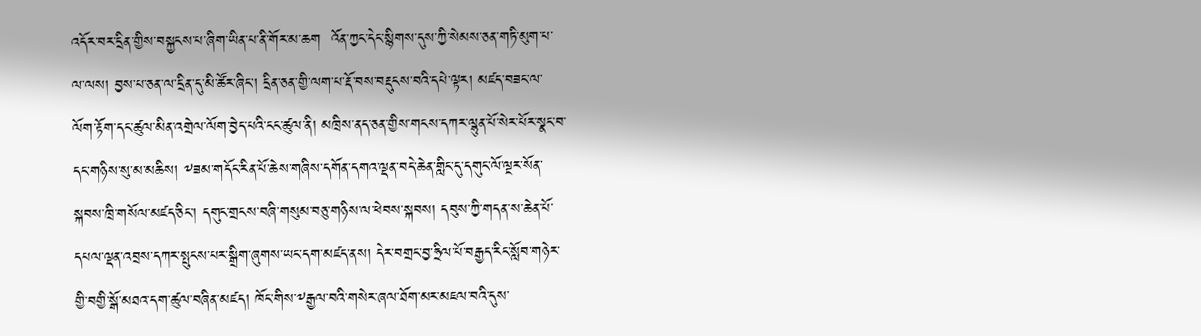འདོར་བར་དྲིན་གྱིས་བསྐྱངས་པ་ཞིག་ཡིན་པ་ནི་གོར་མ་ཆག  འོན་ཀྱང་དེང་སྙིགས་དུས་ཀྱི་སེམས་ཅན་གཏི་མུག་པ་ལ་ལས། བྱས་པ་ཅན་ལ་དྲིན་དུ་མི་ཚོར་ཞིང་། དྲིན་ཅན་གྱི་ལག་པ་རྡོ་བས་བརྡུངས་བའི་དཔེ་ལྟར། མཛད་བཟང་ལ་ལོག་རྟོག་དང་ཚུལ་མིན་འགྲེལ་ལོག་བྱེད་པའི་ངང་ཚུལ་ནི། མཁྲིས་ནད་ཅན་གྱིས་གངས་དཀར་ལྷུན་པོ་སེར་པོར་སྣང་བ་དང་གཉིས་སུ་མ་མཆིས། ༸ཟམ་གདོང་རིན་པོ་ཆེས་གཞིས་དགོན་དགའ་ལྡན་བདེ་ཆེན་གླིང་དུ་དགུང་ལོ་ལྔར་སོན་སྐབས་ཁྲི་གསོལ་མཛད་ཅིང་། དགུང་གྲངས་བཞི་གསུམ་བཅུ་གཉིས་ལ་ཕེབས་སྐབས། དབུས་ཀྱི་གདན་ས་ཆེན་པོ་དཔལ་ལྡན་འབྲས་དཀར་སྤུངས་པར་སྒྲིག་ཞུགས་ཡང་དག་མཛད་ནས། དེར་བགྲང་བྱ་ཧྲིལ་པོ་བརྒྱད་རིང་སློབ་གཉེར་གྱི་བགྱི་སྒོ་མཐའ་དག་ཚུལ་བཞིན་མཛད། ཁོང་གིས་༸རྒྱལ་བའི་གསེར་ཞལ་ཐོག་མར་མཇལ་བའི་དུས་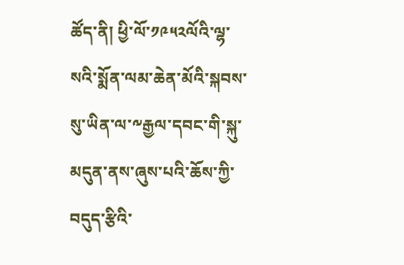ཚོད་ནི། ཕྱི་ལོ་༡༩༥༢ལོའི་ལྷ་སའི་སྨོན་ལམ་ཆེན་མོའི་སྐབས་སུ་ཡིན་ལ་༸རྒྱལ་དབང་གི་སྐུ་མདུན་ནས་ཞུས་པའི་ཆོས་ཀྱི་བདུད་རྩིའི་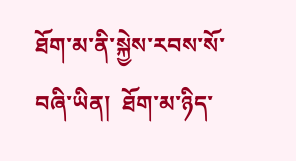ཐོག་མ་ནི་སྐྱེས་རབས་སོ་བཞི་ཡིན།  ཐོག་མ་ཉིད་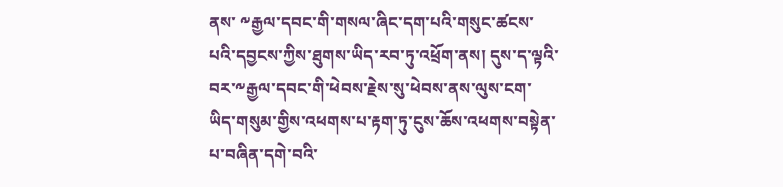ནས་ ༸རྒྱལ་དབང་གི་གསལ་ཞིང་དག་པའི་གསུང་ཚངས་པའི་དབྱངས་ཀྱིས་ཐུགས་ཡིད་རབ་ཏུ་འཕྲོག་ནས། དུས་ད་ལྟའི་བར་༸རྒྱལ་དབང་གི་ཕེབས་རྗེས་སུ་ཕེབས་ནས་ལུས་ངག་ཡིད་གསུམ་གྱིས་འཕགས་པ་རྟག་ཏུ་ངུས་ཆོས་འཕགས་བསྟེན་པ་བཞིན་དགེ་བའི་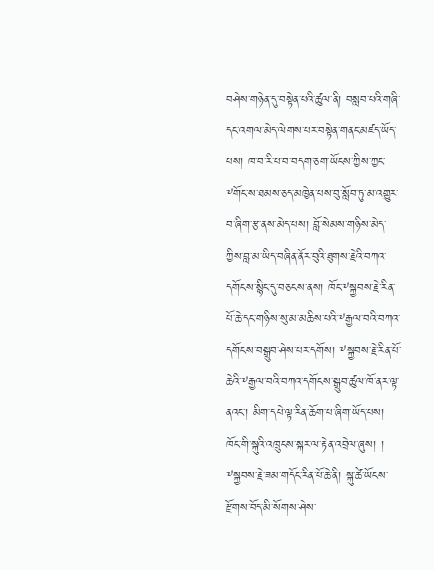བཤེས་གཉེན་དུ་བསྟེན་པའི་ཚུལ་ནི། བསླབ་པའི་གཞི་དང་འགལ་མེད་ལེགས་པར་བསྟེན་གནང་མཛད་ཡོད་པས། ཁ་བ་རི་པ་བ་བདག་ཅག་ཡོངས་ཀྱིས་ཀྱང་༸གོང་ས་ཐམས་ཅད་མཁྱེན་པས་བུ་སློབ་ཏུ་མ་འགྱུར་བ་ཞིག་རྩ་ནས་མེད་པས། བློ་སེམས་གཉིས་མེད་ཀྱིས་བླ་མ་ཡིད་བཞིན་ནོར་བུའི་ཐུགས་རྗེའི་བཀའ་དགོངས་སྙིང་དུ་བཅངས་ནས། ཁོང་༸སྐྱབས་རྗེ་རིན་པོ་ཆེ་དང་གཉིས་སུ་མ་མཆིས་པའི་༸རྒྱལ་བའི་བཀའ་དགོངས་བསྒྲུབ་ཤེས་པར་དགོས། ༸སྐྱབས་རྗེ་རིན་པོ་ཆེའི་༸རྒྱལ་བའི་བཀའ་དགོངས་སྒྲུབ་ཚུལ་ཁོ་ནར་ལྟ་ནའང་། མིག་དཔེ་ལྟ་རིན་ཆོག་པ་ཞིག་ཡོད་པས། ཁོང་གི་སྐུའི་འཁྲུངས་སྐར་ལ་རྟེན་འབྲེལ་ཞུས། །
༸སྐྱབས་རྗེ་ཟམ་གདོང་རིན་པོ་ཆེ་ནི། སྐུ་ཚེ་ཡོངས་རྫོགས་བོད་མི་སོགས་ཤེས་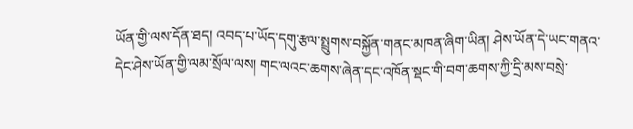ཡོན་གྱི་ལས་དོན་ཐད། འབད་པ་ཡོད་དགུ་རྩལ་སྤྲུགས་བསྐྱོན་གནང་མཁན་ཞིག་ཡིན། ཤེས་ཡོན་དེ་ཡང་གནའ་དེང་ཤེས་ཡོན་གྱི་ལམ་སྲོལ་ལས། གང་ལའང་ཆགས་ཞེན་དང་འཁོན་སྡང་གི་བག་ཆགས་ཀྱི་དྲི་མས་བསྲེ་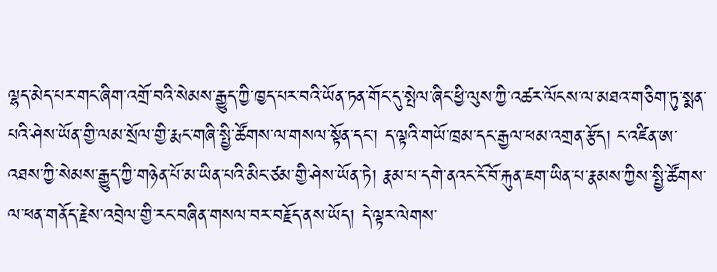ལྷད་མེད་པར་གང་ཞིག་འགྲོ་བའི་སེམས་རྒྱུད་ཀྱི་ཁྱད་པར་བའི་ཡོན་ཏན་གོང་དུ་སྤེལ་ཞིང་ཕྱི་ལུས་ཀྱི་འཚར་ལོངས་ལ་མཐའ་གཅིག་ཏུ་སྨན་པའི་ཤེས་ཡོན་གྱི་ལམ་སྲོལ་གྱི་རྨང་གཞི་སྤྱི་ཚོགས་ལ་གསལ་སྟོན་དང་། ད་ལྟའི་གཡོ་ཁྲམ་དང་རྒྱལ་ཕམ་འགྲན་རྩོད། ང་འཛིན་ཨ་འཐས་ཀྱི་སེམས་རྒྱུད་ཀྱི་གཉེན་པོ་མ་ཡིན་པའི་མིང་ཙམ་གྱི་ཤེས་ཡོན་ཏེ། རྣམ་པ་དགེ་ནའང་ངོ་བོ་རྐུན་ཇག་ཡིན་པ་རྣམས་ཀྱིས་སྤྱི་ཚོགས་ལ་ཕན་གནོད་རྗེས་འབྲེལ་གྱི་རང་བཞིན་གསལ་བར་བརྗོད་ནས་ཡོད། དེ་ལྟར་ལེགས་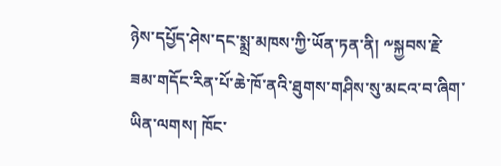ཉེས་དཔྱོད་ཤེས་དང་སྨྲ་མཁས་ཀྱི་ཡོན་ཏན་ནི། ༸སྐྱབས་རྗེ་ཟམ་གདོང་རིན་པོ་ཆེ་ཁོ་ནའི་ཐུགས་གཤིས་སུ་མངའ་བ་ཞིག་ཡིན་ལགས། ཁོང་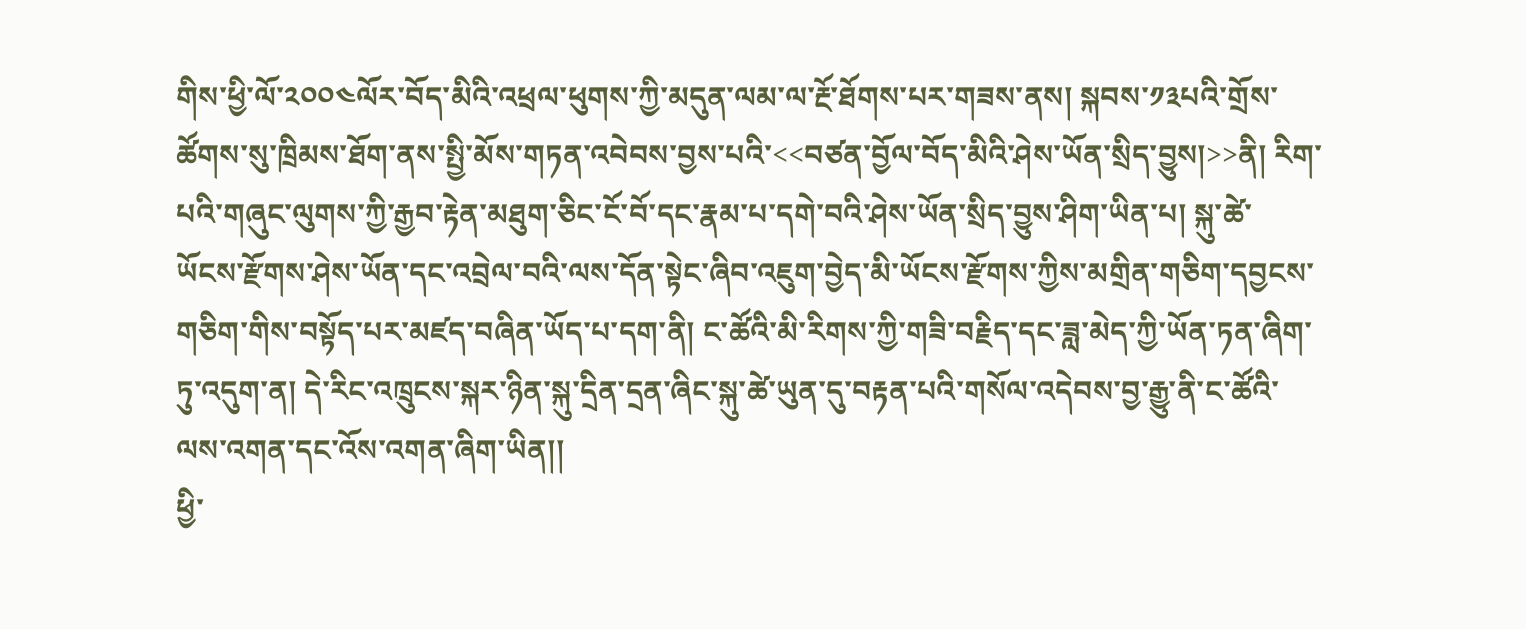གིས་ཕྱི་ལོ་༢༠༠༤ལོར་བོད་མིའི་འཕྲལ་ཕུགས་ཀྱི་མདུན་ལམ་ལ་རྔོ་ཐོགས་པར་གཟས་ནས། སྐབས་༡༣པའི་གྲོས་ཚོགས་སུ་ཁྲིམས་ཐོག་ནས་སྤྱི་མོས་གཏན་འབེབས་བྱས་པའི་<<བཙན་བྱོལ་བོད་མིའི་ཤེས་ཡོན་སྲིད་བྱུས།>>ནི། རིག་པའི་གཞུང་ལུགས་ཀྱི་རྒྱབ་རྟེན་མཐུག་ཅིང་ངོ་བོ་དང་རྣམ་པ་དགེ་བའི་ཤེས་ཡོན་སྲིད་བྱུས་ཤིག་ཡིན་པ། སྐུ་ཚེ་ཡོངས་རྫོགས་ཤེས་ཡོན་དང་འབྲེལ་བའི་ལས་དོན་སྟེང་ཞིབ་འཇུག་བྱེད་མི་ཡོངས་རྫོགས་ཀྱིས་མགྲིན་གཅིག་དབྱངས་གཅིག་གིས་བསྟོད་པར་མཛད་བཞིན་ཡོད་པ་དག་ནི། ང་ཚོའི་མི་རིགས་ཀྱི་གཟི་བརྗིད་དང་ཟླ་མེད་ཀྱི་ཡོན་ཏན་ཞིག་ཏུ་འདུག་ན། དེ་རིང་འཁྲུངས་སྐར་ཉིན་སྐུ་དྲིན་དྲན་ཞིང་སྐུ་ཚེ་ཡུན་དུ་བརྟན་པའི་གསོལ་འདེབས་བྱ་རྒྱུ་ནི་ང་ཚོའི་ལས་འགན་དང་འོས་འགན་ཞིག་ཡིན།།
ཕྱི་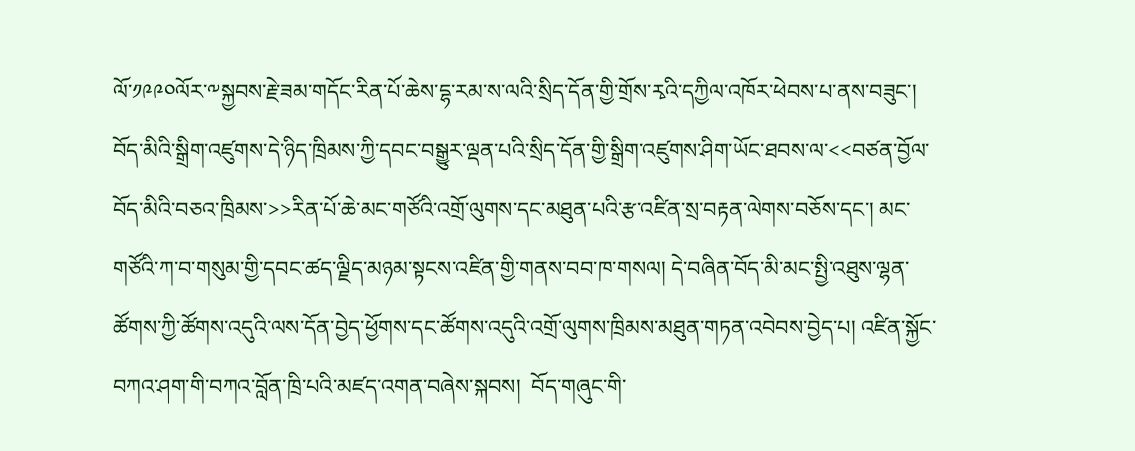ལོ་༡༩༩༠ལོར་༸སྐྱབས་རྗེ་ཟམ་གདོང་རིན་པོ་ཆེས་དྷ་རམ་ས་ལའི་སྲིད་དོན་གྱི་གྲོས་རྭའི་དཀྱིལ་འཁོར་ཕེབས་པ་ནས་བཟུང་། བོད་མིའི་སྒྲིག་འཛུགས་དེ་ཉིད་ཁྲིམས་ཀྱི་དབང་བསྒྱུར་ལྡན་པའི་སྲིད་དོན་གྱི་སྒྲིག་འཛུགས་ཤིག་ཡོང་ཐབས་ལ་<<བཙན་བྱོལ་བོད་མིའི་བཅའ་ཁྲིམས་>>རིན་པོ་ཆེ་མང་གཙོའི་འགྲོ་ལུགས་དང་མཐུན་པའི་རྩ་འཛིན་སྲ་བརྟན་ལེགས་བཅོས་དང་། མང་གཙོའི་ཀ་བ་གསུམ་གྱི་དབང་ཚད་ལྗིད་མཉམ་སྟངས་འཛིན་གྱི་གནས་བབ་ཁ་གསལ། དེ་བཞིན་བོད་མི་མང་སྤྱི་འཐུས་ལྷན་ཚོགས་ཀྱི་ཚོགས་འདུའི་ལས་དོན་བྱེད་ཕྱོགས་དང་ཚོགས་འདུའི་འགྲོ་ལུགས་ཁྲིམས་མཐུན་གཏན་འབེབས་བྱེད་པ། འཛིན་སྐྱོང་བཀའ་ཤག་གི་བཀའ་བློན་ཁྲི་པའི་མཛད་འགན་བཞེས་སྐབས།  བོད་གཞུང་གི་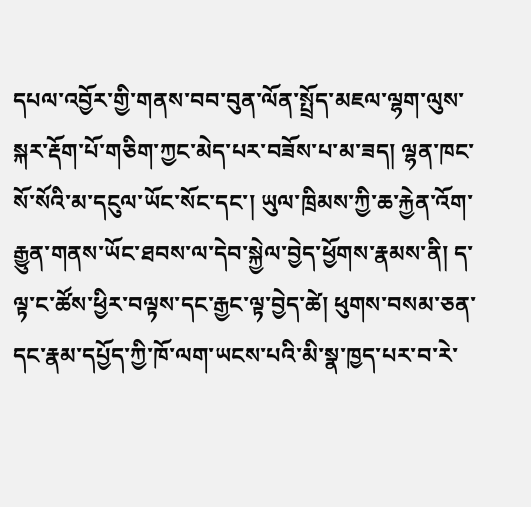དཔལ་འབྱོར་གྱི་གནས་བབ་བུན་ལོན་སྤྲོད་མཇལ་ལྷག་ལུས་སྐར་རྡོག་པོ་གཅིག་ཀྱང་མེད་པར་བཟོས་པ་མ་ཟད། ལྷན་ཁང་སོ་སོའི་མ་དངུལ་ཡོང་སོང་དང་། ཡུལ་ཁྲིམས་ཀྱི་ཆ་རྐྱེན་འོག་རྒྱུན་གནས་ཡོང་ཐབས་ལ་དེབ་སྐྱེལ་བྱེད་ཕྱོགས་རྣམས་ནི། ད་ལྟ་ང་ཚོས་ཕྱིར་བལྟས་དང་རྒྱང་ལྟ་བྱེད་ཚེ། ཕུགས་བསམ་ཅན་དང་རྣམ་དཔྱོད་ཀྱི་ཁོ་ལག་ཡངས་པའི་མི་སྣ་ཁྱད་པར་བ་རེ་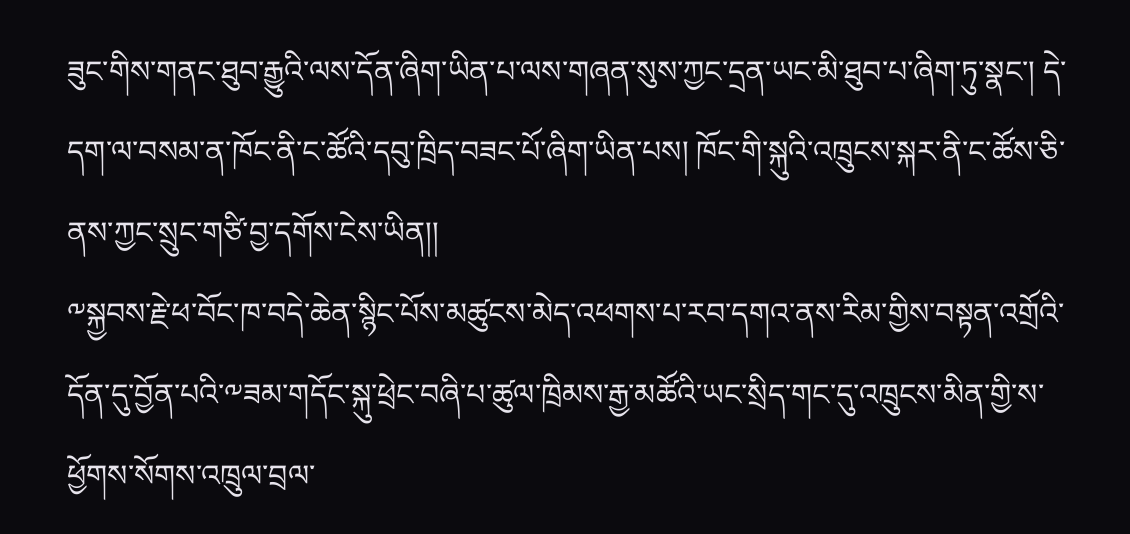ཟུང་གིས་གནང་ཐུབ་རྒྱུའི་ལས་དོན་ཞིག་ཡིན་པ་ལས་གཞན་སུས་ཀྱང་དྲན་ཡང་མི་ཐུབ་པ་ཞིག་ཏུ་སྣང་། དེ་དག་ལ་བསམ་ན་ཁོང་ནི་ང་ཚོའི་དབུ་ཁྲིད་བཟང་པོ་ཞིག་ཡིན་པས། ཁོང་གི་སྐུའི་འཁྲུངས་སྐར་ནི་ང་ཚོས་ཅི་ནས་ཀྱང་སྲུང་གཙི་བྱ་དགོས་ངེས་ཡིན།།
༸སྐྱབས་རྗེ་ཕ་བོང་ཁ་བདེ་ཆེན་སྙིང་པོས་མཚུངས་མེད་འཕགས་པ་རབ་དགའ་ནས་རིམ་གྱིས་བསྟན་འགྲོའི་དོན་དུ་བྱོན་པའི་༸ཟམ་གདོང་སྐུ་ཕྲེང་བཞི་པ་ཚུལ་ཁྲིམས་རྒྱ་མཚོའི་ཡང་སྲིད་གང་དུ་འཁྲུངས་མིན་གྱི་ས་ཕྱོགས་སོགས་འཁྲུལ་བྲལ་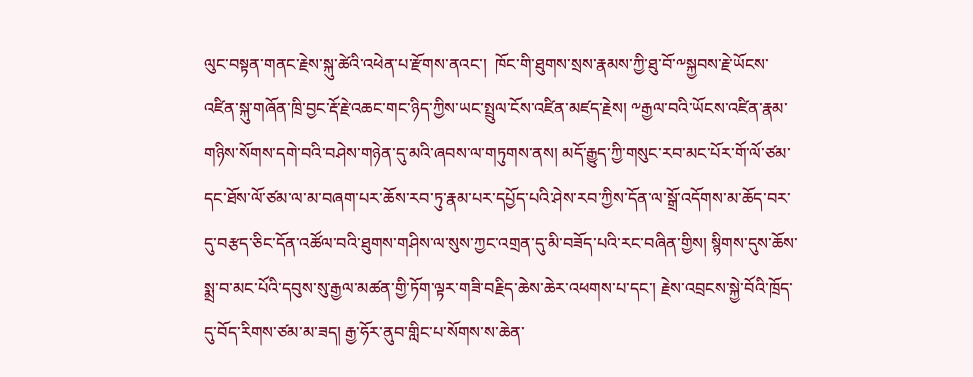ལུང་བསྟན་གནང་རྗེས་སྐུ་ཚེའི་འཕེན་པ་རྫོགས་ནའང་།  ཁོང་གི་ཐུགས་སྲས་རྣམས་ཀྱི་ཐུ་བོ་༸སྐྱབས་རྗེ་ཡོངས་འཛིན་སྐུ་གཞོན་ཁྲི་བྱང་རྡོ་རྗེ་འཆང་གང་ཉིད་ཀྱིས་ཡང་སྤྲུལ་ངོས་འཛིན་མཛད་རྗེས། ༸རྒྱལ་བའི་ཡོངས་འཛིན་རྣམ་གཉིས་སོགས་དགེ་བའི་བཤེས་གཉེན་དུ་མའི་ཞབས་ལ་གཏུགས་ནས། མདོ་རྒྱུད་ཀྱི་གསུང་རབ་མང་པོར་གོ་ལོ་ཙམ་དང་ཐོས་ལོ་ཙམ་ལ་མ་བཞག་པར་ཆོས་རབ་ཏུ་རྣམ་པར་དཔྱོད་པའི་ཤེས་རབ་ཀྱིས་དོན་ལ་སྒྲོ་འདོགས་མ་ཆོད་བར་དུ་བརྩད་ཅིང་དོན་འཚོལ་བའི་ཐུགས་གཤིས་ལ་སུས་ཀྱང་འགྲན་དུ་མི་བཟོད་པའི་རང་བཞིན་གྱིས། སྙིགས་དུས་ཆོས་སྨྲ་བ་མང་པོའི་དབུས་སུ་རྒྱལ་མཚན་གྱི་ཏོག་ལྟར་གཟི་བརྗིད་ཆེས་ཆེར་འཕགས་པ་དང་། རྗེས་འབྲངས་སྐྱེ་བོའི་ཁྲོད་དུ་བོད་རིགས་ཙམ་མ་ཟད། རྒྱ་ཧོར་ནུབ་གླིང་པ་སོགས་ས་ཆེན་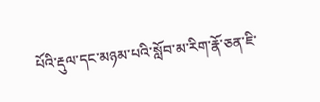པོའི་རྡུལ་དང་མཉམ་པའི་སློབ་མ་རིག་རྣོ་ཅན་ཇི་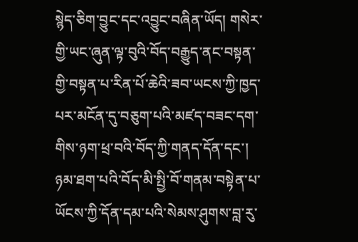སྙེད་ཅིག་བྱུང་དང་འབྱུང་བཞིན་ཡོད། གསེར་གྱི་ཡང་ཞུན་ལྟ་བུའི་བོད་བརྒྱུད་ནང་བསྟན་གྱི་བསྟན་པ་རིན་པོ་ཆེའི་ཟབ་ཡངས་ཀྱི་ཁྱད་པར་མངོན་དུ་བཅུག་པའི་མཛད་བཟང་དག་གིས་ཉག་ཕྲ་བའི་བོད་ཀྱི་གནད་དོན་དང་། ཉམ་ཐག་པའི་བོད་མི་སྤྱི་བོ་གནམ་བསྟེན་པ་ཡོངས་ཀྱི་དོན་དམ་པའི་སེམས་ཤུགས་བླ་རུ་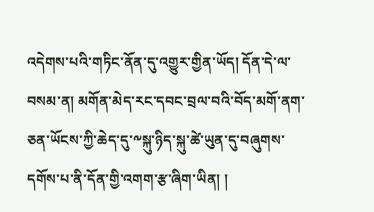འདེགས་པའི་གཏིང་ནོན་དུ་འགྱུར་གྱིན་ཡོད། དོན་དེ་ལ་བསམ་ན། མགོན་མེད་རང་དབང་བྲལ་བའི་བོད་མགོ་ནག་ཅན་ཡོངས་ཀྱི་ཆེད་དུ་༸སྐུ་ཉིད་སྐུ་ཚེ་ཡུན་དུ་བཞུགས་དགོས་པ་ནི་དོན་གྱི་འགག་རྩ་ཞིག་ཡིན། །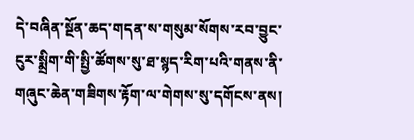དེ་བཞིན་སྔོན་ཆད་གདན་ས་གསུམ་སོགས་རབ་བྱུང་ངུར་སྨྲིག་གི་སྤྱི་ཚོགས་སུ་ཐ་སྙད་རིག་པའི་གནས་ནི་གཞུང་ཆེན་གཟིགས་རྟོག་ལ་གེགས་སུ་དགོངས་ནས།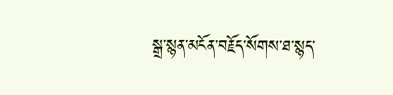སྒྲ་སྙན་མངོན་བརྗོད་སོགས་ཐ་སྙད་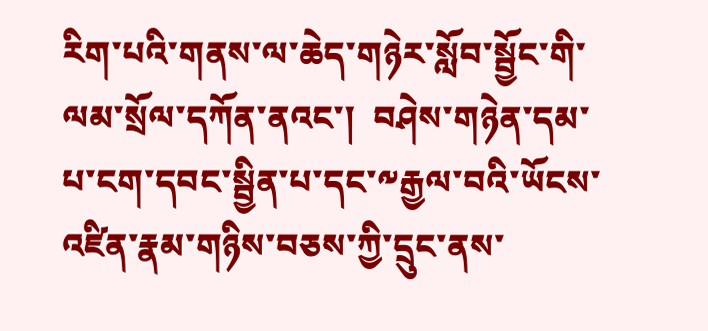རིག་པའི་གནས་ལ་ཆེད་གཉེར་སློབ་སྦྱོང་གི་ལམ་སྲོལ་དཀོན་ནའང་།  བཤེས་གཉེན་དམ་པ་ངག་དབང་སྦྱིན་པ་དང་༸རྒྱལ་བའི་ཡོངས་འཛིན་རྣམ་གཉིས་བཅས་ཀྱི་དྲུང་ནས་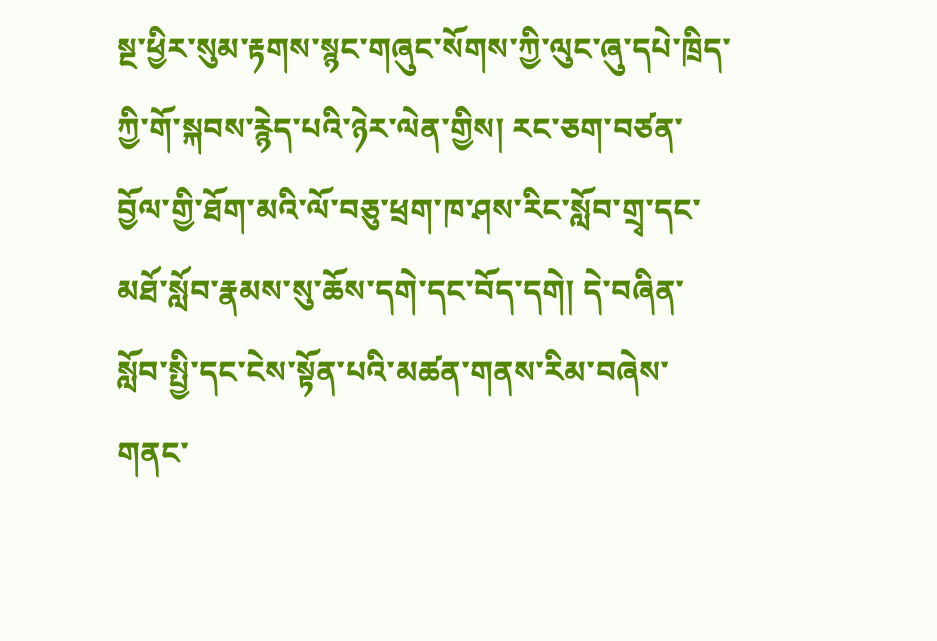སྔ་ཕྱིར་སུམ་རྟགས་སྙང་གཞུང་སོགས་ཀྱི་ལུང་ཞུ་དཔེ་ཁྲིད་ཀྱི་གོ་སྐབས་རྙེད་པའི་ཉེར་ལེན་གྱིས། རང་ཅག་བཙན་བྱོལ་གྱི་ཐོག་མའི་ལོ་བཅུ་ཕྲག་ཁ་ཤས་རིང་སློབ་གྲྭ་དང་མཐོ་སློབ་རྣམས་སུ་ཆོས་དགེ་དང་བོད་དགེ། དེ་བཞིན་སློབ་སྤྱི་དང་ངེས་སྟོན་པའི་མཚན་གནས་རིམ་བཞེས་གནང་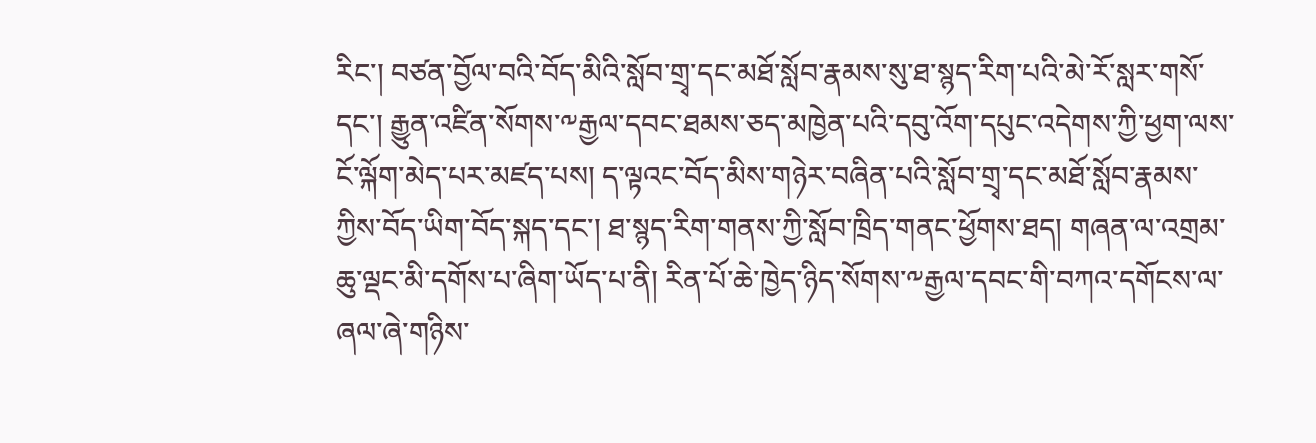རིང་། བཙན་བྱོལ་བའི་བོད་མིའི་སློབ་གྲྭ་དང་མཐོ་སློབ་རྣམས་སུ་ཐ་སྙད་རིག་པའི་མེ་རོ་སླར་གསོ་དང་། རྒྱུན་འཛིན་སོགས་༸རྒྱལ་དབང་ཐམས་ཅད་མཁྱེན་པའི་དབུ་འོག་དཔུང་འདེགས་ཀྱི་ཕྱག་ལས་ངོ་ལྐོག་མེད་པར་མཛད་པས། ད་ལྟའང་བོད་མིས་གཉེར་བཞིན་པའི་སློབ་གྲྭ་དང་མཐོ་སློབ་རྣམས་ཀྱིས་བོད་ཡིག་བོད་སྐད་དང་། ཐ་སྙད་རིག་གནས་ཀྱི་སློབ་ཁྲིད་གནང་ཕྱོགས་ཐད། གཞན་ལ་འགྲམ་ཆུ་ལྡང་མི་དགོས་པ་ཞིག་ཡོད་པ་ནི། རིན་པོ་ཆེ་ཁྱེད་ཉིད་སོགས་༸རྒྱལ་དབང་གི་བཀའ་དགོངས་ལ་ཞལ་ཞེ་གཉིས་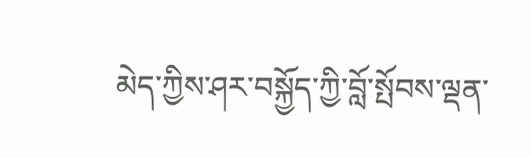མེད་ཀྱིས་ཤར་བསྐྱོད་ཀྱི་བློ་སྤོབས་ལྡན་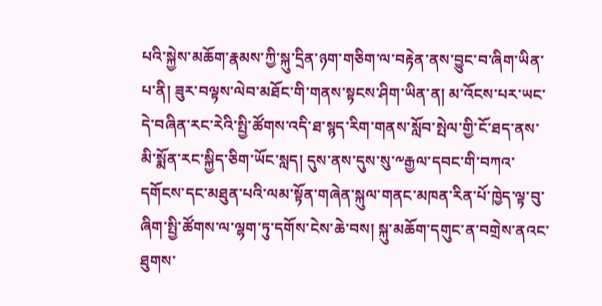པའི་སྐྱེས་མཆོག་རྣམས་ཀྱི་སྐུ་དྲིན་ཉག་གཅིག་ལ་བརྟེན་ནས་བྱུང་བ་ཞིག་ཡིན་པ་ནི། ཟུར་བལྟས་ལེབ་མཐོང་གི་གནས་སྟངས་ཤིག་ཡིན་ན། མ་འོངས་པར་ཡང་དེ་བཞིན་རང་རེའི་སྤྱི་ཚོགས་འདི་ཐ་སྙད་རིག་གནས་སློབ་སྤེལ་གྱི་ངོ་ཐད་ནས་མི་སྨོན་རང་སྐྱིད་ཅིག་ཡོང་སླད། དུས་ནས་དུས་སུ་༸རྒྱལ་དབང་གི་བཀའ་དགོངས་དང་མཐུན་པའི་ལམ་སྟོན་གཞེན་སྐུལ་གནང་མཁན་རིན་པོ་ཁྱེད་ལྟ་བུ་ཞིག་སྤྱི་ཚོགས་ལ་ལྷག་ཏུ་དགོས་ངེས་ཆེ་བས། སྐུ་མཆོག་དགུང་ན་བགྲེས་ནའང་ཐུགས་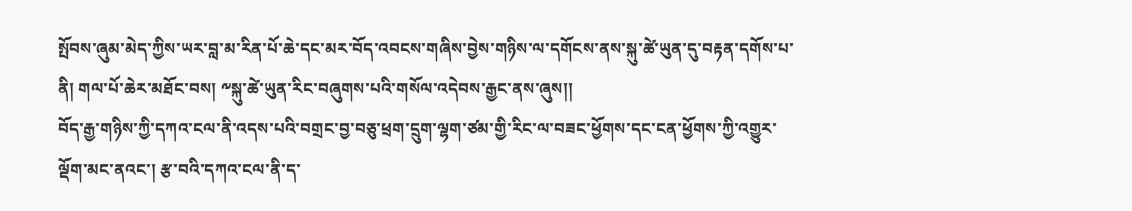སྤོབས་ཞུམ་མེད་ཀྱིས་ཡར་བླ་མ་རིན་པོ་ཆེ་དང་མར་བོད་འབངས་གཞིས་བྱེས་གཉིས་ལ་དགོངས་ནས་སྐུ་ཚེ་ཡུན་དུ་བརྟན་དགོས་པ་ནི། གལ་པོ་ཆེར་མཐོང་བས། ༸སྐུ་ཚེ་ཡུན་རིང་བཞུགས་པའི་གསོལ་འདེབས་རྒྱང་ནས་ཞུས།།
བོད་རྒྱ་གཉིས་ཀྱི་དཀའ་ངལ་ནི་འདས་པའི་བགྲང་བྱ་བཅུ་ཕྲག་དྲུག་ལྷག་ཙམ་གྱི་རིང་ལ་བཟང་ཕྱོགས་དང་ངན་ཕྱོགས་ཀྱི་འགྱུར་ལྡོག་མང་ནའང་། རྩ་བའི་དཀའ་ངལ་ནི་ད་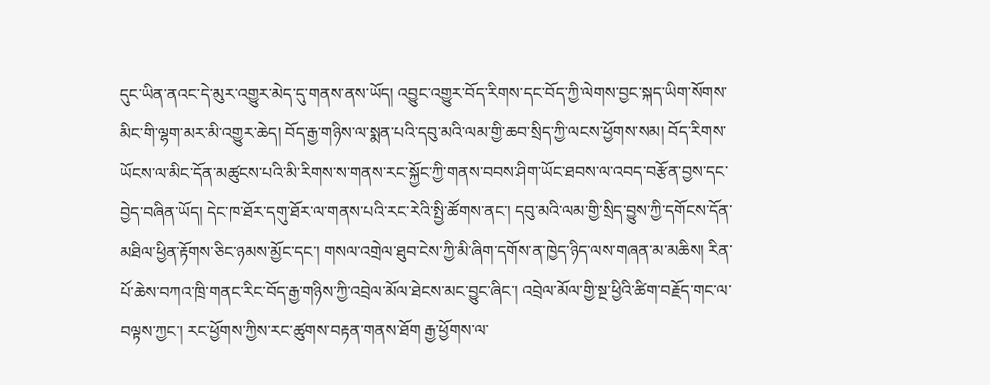དུང་ཡིན་ནའང་དེ་མུར་འགྱུར་མེད་དུ་གནས་ནས་ཡོད། འབྱུང་འགྱུར་བོད་རིགས་དང་བོད་ཀྱི་ལེགས་བྱང་སྐད་ཡིག་སོགས་མིང་གི་ལྷག་མར་མི་འགྱུར་ཆེད། བོད་རྒྱ་གཉིས་ལ་སྨན་པའི་དབུ་མའི་ལམ་གྱི་ཆབ་སྲིད་ཀྱི་ལངས་ཕྱོགས་སམ། བོད་རིགས་ཡོངས་ལ་མིང་དོན་མཚུངས་པའི་མི་རིགས་ས་གནས་རང་སྐྱོང་ཀྱི་གནས་བབས་ཤིག་ཡོང་ཐབས་ལ་འབད་བརྩོན་བྱས་དང་བྱེད་བཞིན་ཡོད། དེང་ཁ་ཐོར་དགུ་ཐོར་ལ་གནས་པའི་རང་རེའི་སྤྱི་ཚོགས་ནང་། དབུ་མའི་ལམ་གྱི་སྲིད་བྱུས་ཀྱི་དགོངས་དོན་མཐིལ་ཕྱིན་རྟོགས་ཅིང་ཉམས་མྱོང་དང་། གསལ་འགྲེལ་ཐུབ་ངེས་ཀྱི་མི་ཞིག་དགོས་ན་ཁྱེད་ཉིད་ལས་གཞན་མ་མཆིས། རིན་པོ་ཆེས་བཀའ་ཁྲི་གནང་རིང་བོད་རྒྱ་གཉིས་ཀྱི་འབྲེལ་མོལ་ཐེངས་མང་བྱུང་ཞིང་། འབྲེལ་མོལ་གྱི་སྔ་ཕྱིའི་ཚིག་བརྗོད་གང་ལ་བལྟས་ཀྱང་། རང་ཕྱོགས་ཀྱིས་རང་ཚུགས་བརྟན་གནས་ཐོག རྒྱ་ཕྱོགས་ལ་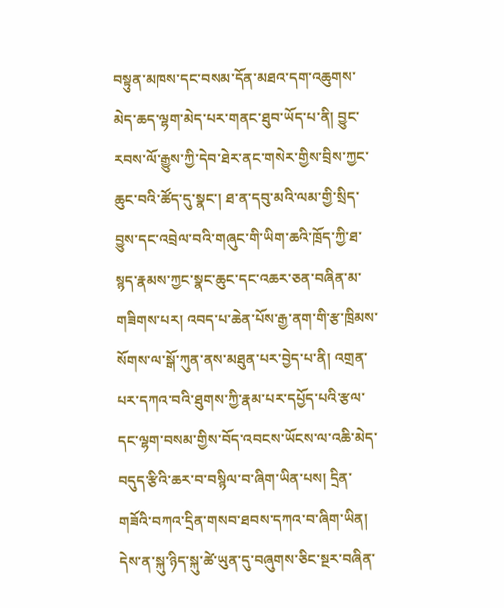བསྟུན་མཁས་དང་བསམ་དོན་མཐའ་དག་འཆུགས་མེད་ཆད་ལྷག་མེད་པར་གནང་ཐུབ་ཡོད་པ་ནི། བྱུང་རབས་ལོ་རྒྱུས་ཀྱི་དེབ་ཐེར་ནང་གསེར་གྱིས་བྲིས་ཀྱང་ཆུང་བའི་ཚོད་དུ་སྣང་། ཐ་ན་དབུ་མའི་ལམ་གྱི་སྲིད་བྱུས་དང་འབྲེལ་བའི་གཞུང་གི་ཡིག་ཆའི་ཁྲོད་ཀྱི་ཐ་སྙད་རྣམས་ཀྱང་སྣང་ཆུང་དང་འཆར་ཅན་བཞིན་མ་གཟིགས་པར། འབད་པ་ཆེན་པོས་རྒྱ་ནག་གི་རྩ་ཁྲིམས་སོགས་ལ་སྒོ་ཀུན་ནས་མཐུན་པར་བྱེད་པ་ནི། འགྲན་པར་དཀའ་བའི་ཐུགས་ཀྱི་རྣམ་པར་དཔྱོད་པའི་རྩལ་དང་ལྷག་བསམ་གྱིས་བོད་འབངས་ཡོངས་ལ་འཆི་མེད་བདུད་རྩིའི་ཆར་བ་བསྙིལ་བ་ཞིག་ཡིན་པས། དྲིན་གཟོའི་བཀའ་དྲིན་གསབ་ཐབས་དཀའ་བ་ཞིག་ཡིན། དེས་ན་སྐུ་ཉིད་སྐུ་ཚེ་ཡུན་དུ་བཞུགས་ཅིང་སྔར་བཞིན་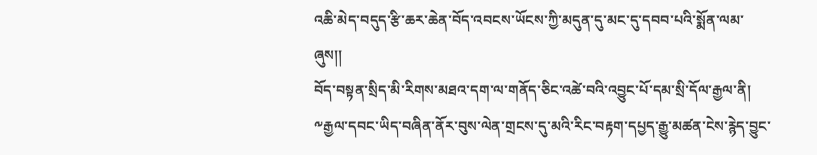འཆི་མེད་བདུད་རྩི་ཆར་ཆེན་བོད་འབངས་ཡོངས་ཀྱི་མདུན་དུ་མང་དུ་དབབ་པའི་སྨོན་ལམ་ཞུས།།
བོད་བསྟན་སྲིད་མི་རིགས་མཐའ་དག་ལ་གནོད་ཅིང་འཚེ་བའི་འབྱུང་པོ་དམ་སྲི་དོལ་རྒྱལ་ནི། ༸རྒྱལ་དབང་ཡིད་བཞིན་ནོར་བུས་ལེན་གྲངས་དུ་མའི་རིང་བརྟག་དཔྱད་རྒྱུ་མཚན་ངེས་རྙེད་བྱུང་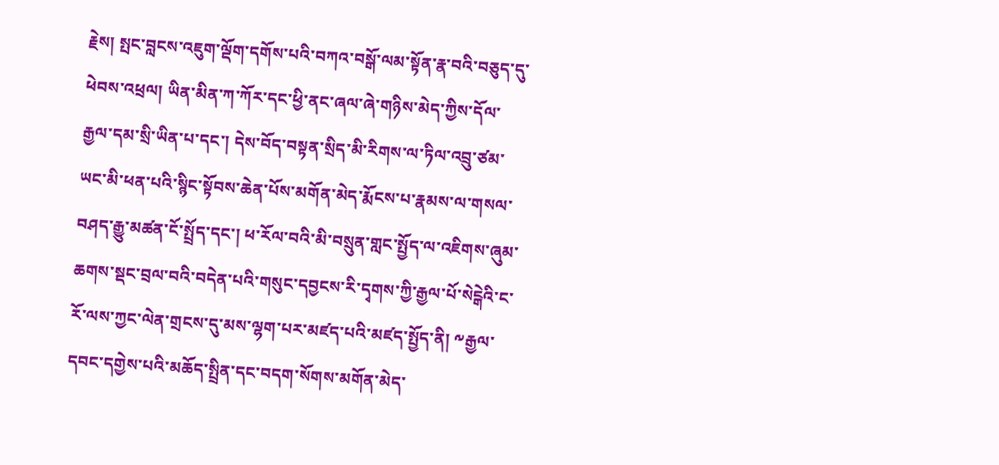རྗེས། སྤང་བླངས་འཇུག་ལྡོག་དགོས་པའི་བཀའ་བསྒོ་ལམ་སྟོན་རྣ་བའི་བཅུད་དུ་ཕེབས་འཕྲལ། ཡིན་མིན་ཀ་ཀོར་དང་ཕྱི་ནང་ཞལ་ཞེ་གཉིས་མེད་ཀྱིས་དོལ་རྒྱལ་དམ་སྲི་ཡིན་པ་དང་། དེས་བོད་བསྟན་སྲིད་མི་རིགས་ལ་ཏིལ་འབྲུ་ཙམ་ཡང་མི་ཕན་པའི་སྙིང་སྟོབས་ཆེན་པོས་མགོན་མེད་རྨོངས་པ་རྣམས་ལ་གསལ་བཤད་རྒྱུ་མཚན་ངོ་སྤྲོད་དང་། ཕ་རོལ་བའི་མི་བསྲུན་གླང་སྤྱོད་ལ་འཇིགས་ཞུམ་ཆགས་སྡང་བྲལ་བའི་བདེན་པའི་གསུང་དབྱངས་རི་དྭགས་ཀྱི་རྒྱལ་པོ་སེངྒེའི་ང་རོ་ལས་ཀྱང་ལེན་གྲངས་དུ་མས་ལྷག་པར་མཛད་པའི་མཛད་སྤྱོད་ནི། ༸རྒྱལ་དབང་དགྱེས་པའི་མཆོད་སྤྲིན་དང་བདག་སོགས་མགོན་མེད་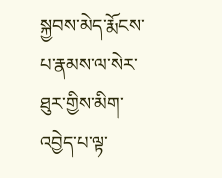སྐྱབས་མེད་རྨོངས་པ་རྣམས་ལ་སེར་ཐུར་གྱིས་མིག་འབྱེད་པ་ལྟ་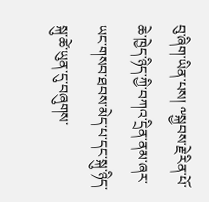བུ་ཞིག་ཡིན་པས། ༸སྐྱབས་རྗེ་རིན་པོ་ཆེ་ཁྱེད་ཉིད་ཀྱི་བཀའ་དྲིན་ནམ་ཞར་ཡང་གསབ་ཐབས་མེད་པ་དང་སྐུ་ཉིད་སྐུ་ཚེ་ཡུན་དུ་བཞུགས་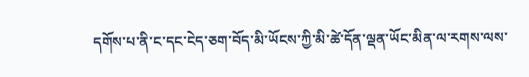དགོས་པ་ནི་ང་དང་ངེད་ཅག་བོད་མི་ཡོངས་ཀྱི་མི་ཚེ་དོན་ལྡན་ཡོང་མིན་ལ་རགས་ལས་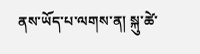ནས་ཡོད་པ་ལགས་ན། སྐུ་ཚེ་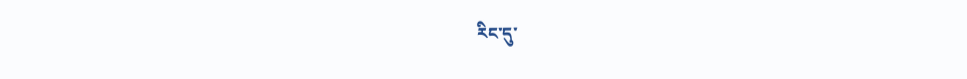རིང་དུ་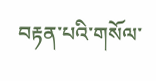བརྟན་པའི་གསོལ་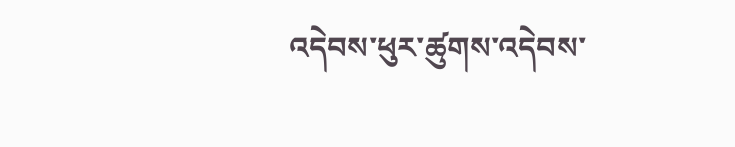འདེབས་ཕུར་ཚུགས་འདེབས་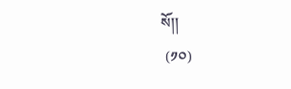སོ།།
 (༡༠)